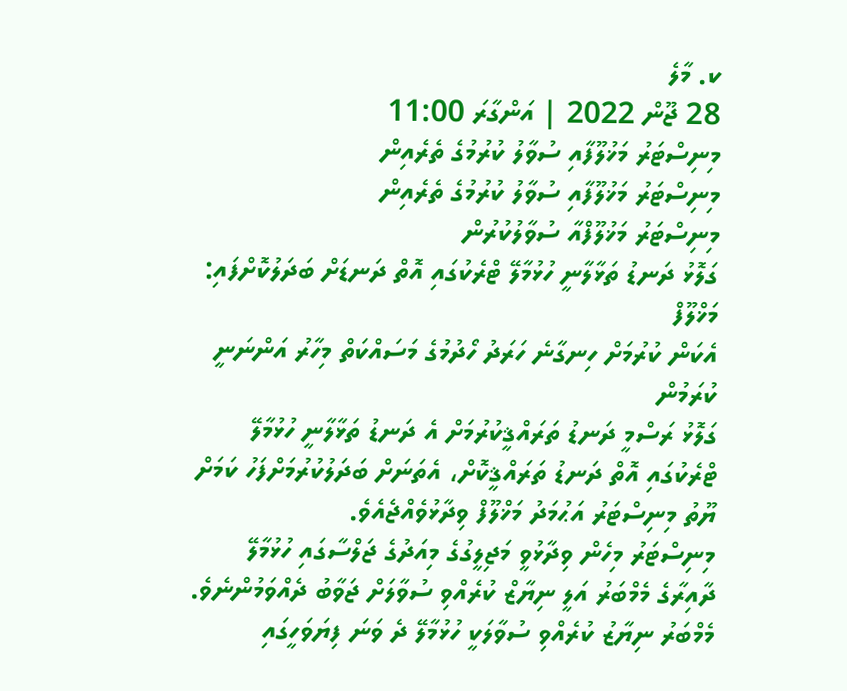ކ. މާލެ
28 ޖޫން 2022 | އަންގާރަ 11:00
މިނިސްޓަރު މަޚުލޫފާއި ސުވާލު ކުރުމުގެ ތެރެއިން
މިނިސްޓަރު މަޚުލޫފާއި ސުވާލު ކުރުމުގެ ތެރެއިން
މިނިސްޓަރު މަޚުލޫފްއާ ސުވާލުކުރުން
ގަލޮޅު ދަނޑު ތަޅާލާނީ ހުޅުމާލޭ ޓްރެކުގައި އޮތް ދަނޑަށް ބަދަލުކޮށްފައި: މަޚްލޫފް
އެކަން ކުރުމަށް ހިނގާނެ ހަރަދު ހޯދުމުގެ މަސައްކަތް މިހާރު އަންނަނީ ކުރަމުން
ގަލޮޅު ރަސްމީ ދަނޑު ތަރައްޤީކުރުމަށް އެ ދަނޑު ތަޅާލާނީ ހުޅުމާލޭ ޓްރެކުގައި އޮތް ދަނޑު ތަރައްޤީކޮށް، އެތަނަށް ބަދަލުކުރުމަށްފަހު ކަމަށް ޔޫތު މިނިސްޓަރު އަޙުމަދު މަޚްލޫފް ވިދާޅުވެއްޖެއެވެ.
މިނިސްޓަރު މިހެން ވިދާޅުވީ މަޖިލީގުގެ މިއަދުގެ ޖަލްސާގައި ހުޅުމާލޭ ދާއިރާގެ މެމްބަރު އަލީ ނިޔާޒް ކުރެއްވި ސުވާލަށް ޖަވާބު ދެއްވަމުންނެވެ. މެމްބަރު ނިޔާޒު ކުރެއްވި ސުވާލަކީ ހުޅުމާލޭ ދެ ވަނަ ފިޔަވަހީގައި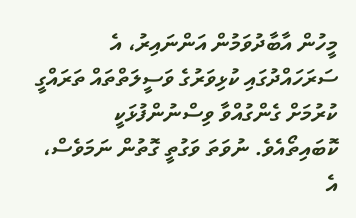މީހުން އާބާދުވަމުން އަންނައިރު، އެ ސަރަހައްދުގައި ކުޅިވަރުގެ ވަސީލަތްތައް ތަރައްގީ ކުރުމަށް ގެންގުއްވާ ވިސްނުންފުޅަކީ ކޮބައިތޯއެވެ. ނުވަތަ ވަގުތީ ގޮތުން ނަމަވެސް، އެ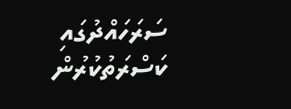ސަރަހައްދުގައި ކަސްރަތުކުރުން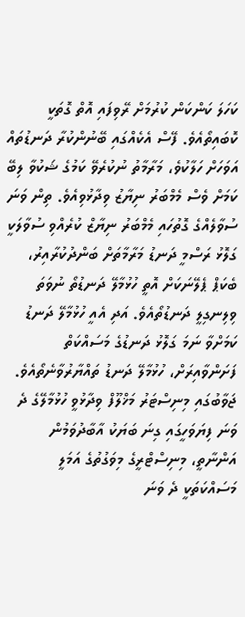ކަހަލަ ކަންކަން ކުރުމަށް ރޭވިފައި އޮތް ގޮތަކީ ކޮބައިތޯއެވެ. ފޭސް އެކެއްގައި ބޭނުންކުރާ ދަނޑުތައް އަވަހަށް ހަލާކުވެ، މަރާމާތު ނުކުރެވޭ ކަމުގެ ޝަކުވާ ލިބޭ ކަމަށް ވެސް މެމްބަރު ނިޔާޒު ވިދާޅުވިއެވެ. ތިން ވަނަ ސުވާލެއްގެ ގޮތުހައި މެމްބަރު ނިޔާޒް ކުރެއްވި ސުވާލަކީ ގަލޮޅު ރަސްމީ ދަނޑު މަރާމާތަށް ބަންދުކުރާއިރު، ބެކަޕް ޕެލޭނަކަށް އޮތީ ހުޅުމާލޭ ދަނޑުތޯ ނުވަތަ ވިލިނގިލީ ދަނޑުތޯއެވެ. އަދި އެއީ ހުޅުމާލޭ ދަނޑު ކަމަށްވާ ނަމަ ގަލޮޅު ދަނޑުގެ މަސައްކަތް ފަށަންވާއިރަށް، ހުޅުމާލޭ ދަނޑު ތައްޔާރުވާނެތޯއެވެ.
ޖަވާބުގައި މިނިސްޓަރު މަޚްލޫފް ވިދާޅުވީ ހުޅުމާލޭގެ ދެ ވަނަ ފިޔަވަހީގައި ގިނަ ބަޔަކު އާބާދުވަމުން އަންނާތީ، މިނިސްޓްރީގެ މިވަގުތުގެ އަމަލީ މަސައްކަތަކީ ދެ ވަނަ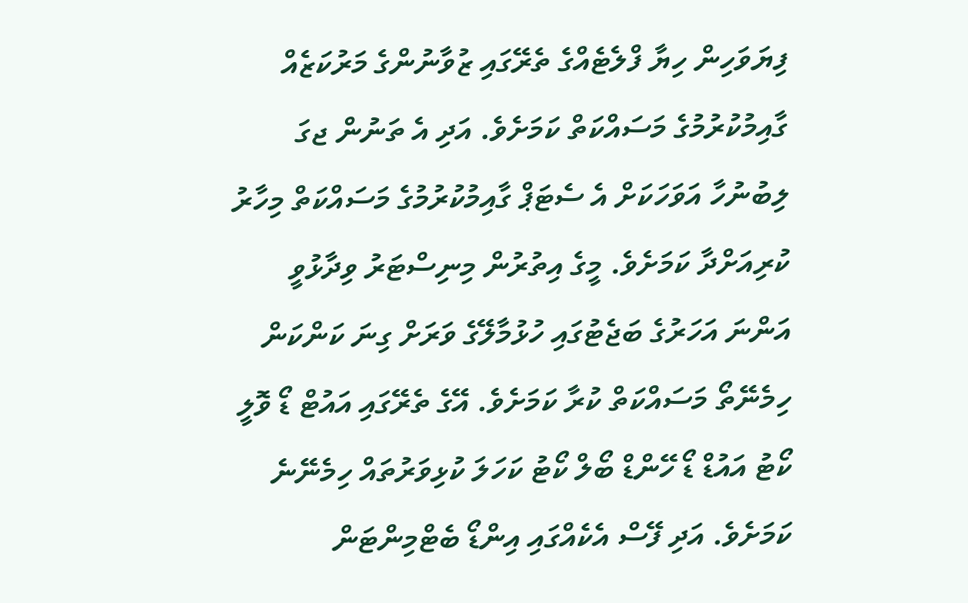ފިޔަވަހިން ހިޔާ ފްލެޓެއްގެ ތެރޭގައި ޒުވާނުންގެ މަރުކަޒެއް ގާއިމުކުރުމުގެ މަސައްކަތް ކަމަށެވެ. އަދި އެ ތަނުން ޖގަ ލިބުނުހާ އަވަހަކަށް އެ ސެޓަޕް ގާއިމުކުރުމުގެ މަސައްކަތް މިހާރު ކުރިއަށްދާ ކަމަށެވެ. މީގެ އިތުރުން މިނިސްޓަރު ވިދާޅުވީ އަންނަ އަހަރުގެ ބަޖެޓުގައި ހުޅުމާލޭގެ ވަރަށް ގިނަ ކަންކަން ހިމެނޭތޯ މަސައްކަތް ކުރާ ކަމަށެވެ. އޭގެ ތެރޭގައި އައުޓް ޑޯ ވޮލީ ކޯޓު އައުޑް ޑޯ ހޭންޑް ބޯލް ކޯޓު ކަހަލަ ކުޅިވަރުތައް ހިމެނޭނެ ކަމަށެވެ. އަދި ފޭސް އެކެއްގައި އިންޑޯ ބެޓްމިންޓަން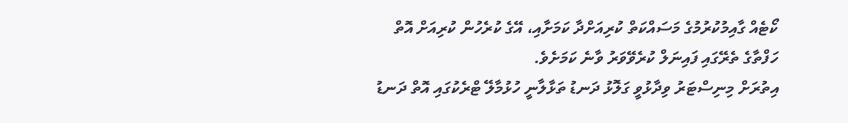ކޯޓެއް ގާއިމުކުރުމުގެ މަސައްކަތް ކުރިއަށްދާ ކަމަށާއި، އޭގެ ކުރެހުން ކުރިއަށް އޮތް ހަފްތާގެ ތެރޭގައި ފައިނަލް ކުރެވޭވަރު ވާނެ ކަމަށެވެ.
އިތުރަށް މިނިސްޓަރު ވިދާޅުވީ ގަލޮޅު ދަނޑު ތަޅާލާނީ ހުޅުމާލޭ ޓްރެކުގައި އޮތް ދަނޑު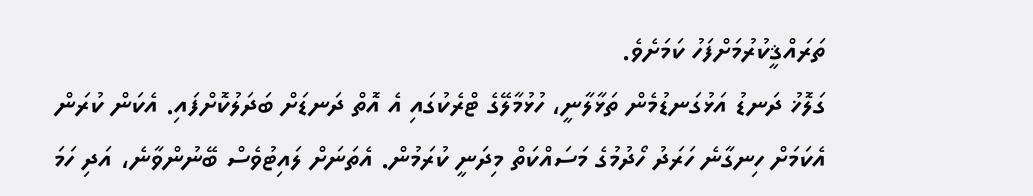ތަރައްޤީކުރުމަށްފަހު ކަމަށެވެ.
ގަލޮޚު ދަނޑު އަޅުގަނޑުމެން ތަޅާލާނީ، ހުޅުމާލޭގެ ޓްރެކުގައި އެ އޮތް ދަނޑަށް ބަދަލުކޮށްފައި. އެކަން ކުރަން އެކަމަށް ހިނގާނެ ހަރަދު ހޯދުމުގެ މަސައްކަތް މިދަނީ ކުރަމުން. އެތަނަށް ލައިޓުވެސް ބޭނުންވާނެ، އަދި ހަމަ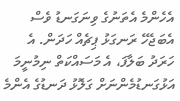އެހެންމެ އެތަނުގެ ވިނަގަނޑު ވެސް އެބަޖެހޭ ރަނގަޅު ޕިޗެއް ހަދަން. އެ ހަރަދު ބަލާފަ، އެ މަސައްކަތް ނިމުނީމަ އަޅުގަނޑުމެންނަށް ގަލޮޅު ދަނޑުގެ އެންމެ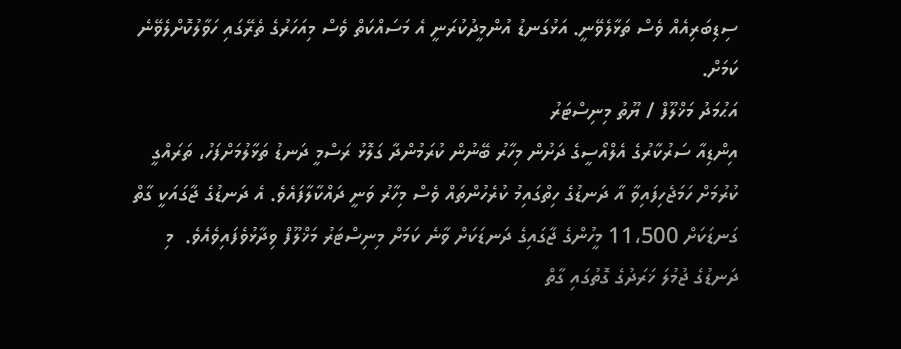ސިޑިބަރިއެއް ވެސް ތަޅާލެވޭނީ. އަޅުގަނޑު އުންމީދުކުރަނީ އެ މަސައްކަތް ވެސް މިއަހަރުގެ ތެރޭގައި ހަވާލުކޮށްލެވޭނެ ކަމަށް.
އަޙުމަދު މަޚްލޫފް / ޔޫތު މިނިސްޓަރު
އިންޑިއާ ސަރުކާރުގެ އެލްއޯސީގެ ދަށުން މިހާރު ބޭނުން ކުރަމުންދާ ގަލޮޅު ރަސްމީ ދަނޑު ތަޅާލުމަށްފަހު، ތަރައްގީ ކުރުމަށް ހަމަޖެހިފައިވާ އާ ދަނޑުގެ ހިތްގައިމު ކުރެހުންތައް ވެސް މިހާރު ވަނީ ދައްކާލާފައެވެ. އެ ދަނޑުގެ ޖާގައަކީ ގާތް ގަނޑަކަށް 11،500 މީހުންގެ ޖާގައިގެ ދަނޑަކަށް ވާނެ ކަމަށް މިނިސްޓަރު މަޚްލޫފް ވިދާޅުވެފައިވެއެވެ.  މި ދަނޑުގެ ޖުމުލަ ޚަރަދުގެ ގޮތުގައި ގާތް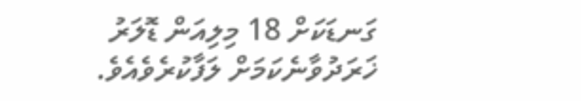ގަނޑަކަށް 18 މިލިއަން ޑޮލަރު ޚަރަދުވާނެކަމަށް ލަފާކުރެވެއެވެ.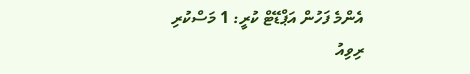އެންމެ ފަހުން އަޕްޑޭޓް ކުރީ: 1 މަސްކުރި
ރިވިއު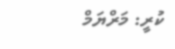ކުރީ: މަރްޔަމް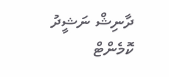ދާނިޝް ނަޝީދު
ކޮމެންޓް